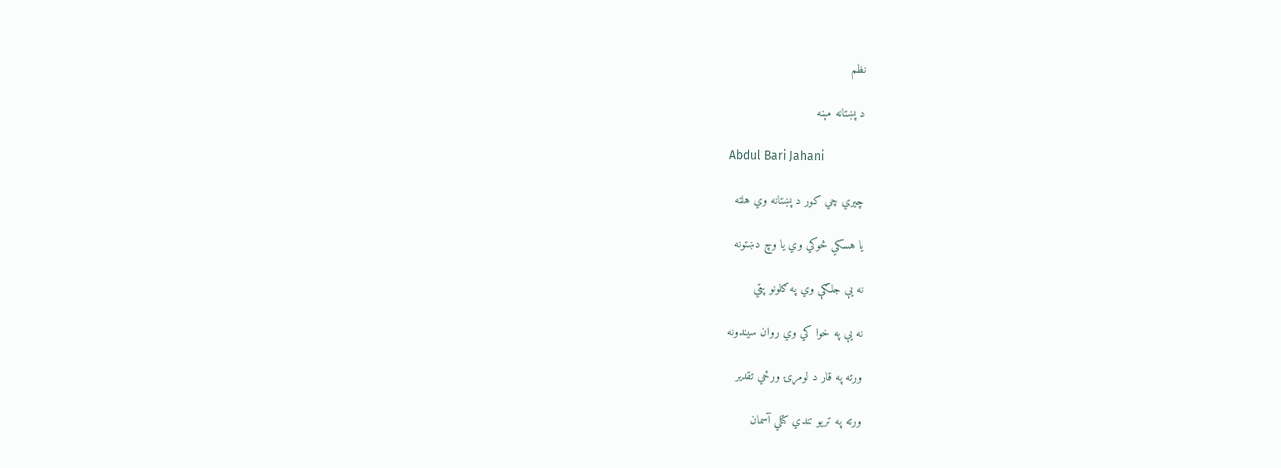نظم

د پښتانه مېنه

Abdul Bari Jahani

چيري چي کور د پښتانه وي هلته

يا هسکي څوکي وي يا وچ دښتونه

نه يې جلګې وي په ګلونو پټي

نه يې په خوا کي وي روان سيندونه

ورته په قار د لومړۍ ورځي تقدير

ورته په تريو تندي کتلي آسمان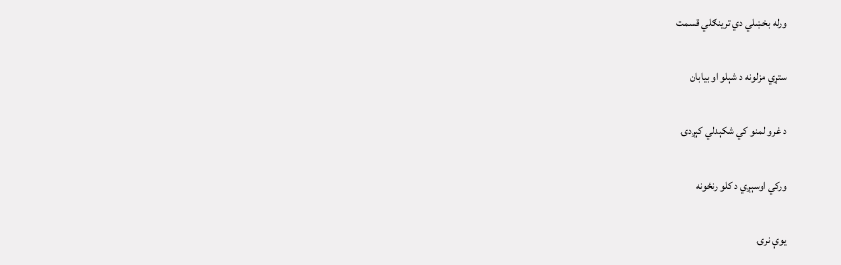ورله بخښلي دي ترينګلي قسمت

ستړي مزلونه د شېلو او بيابان

د غرو لمنو کي شکېدلي کېږدۍ

ورکي اوسېږي د کلو رنځونه

يوې نرۍ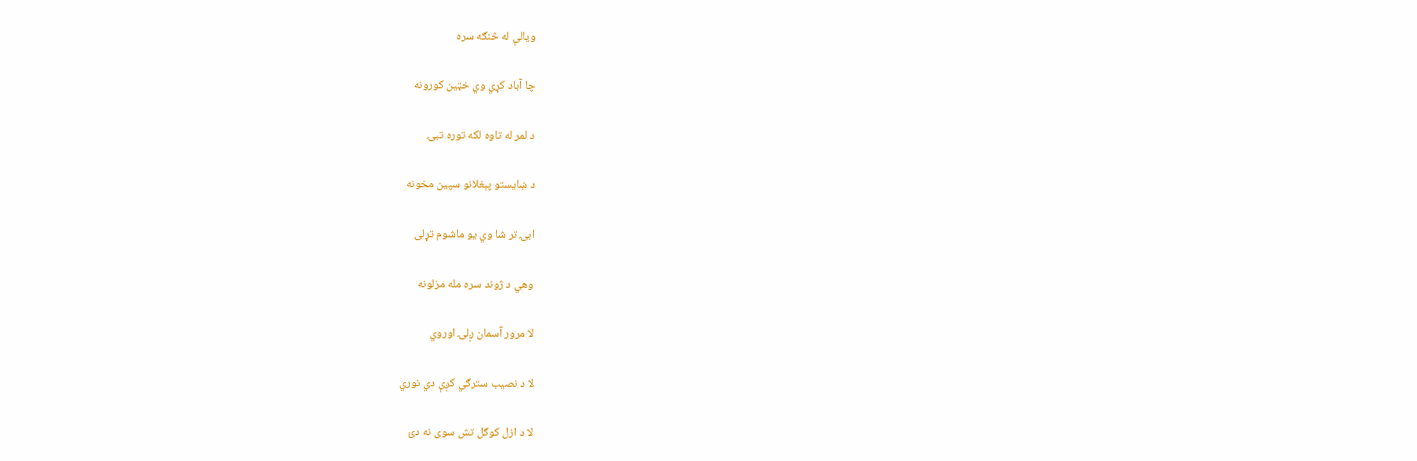ويالې له څنګه سره

چا آباد کړي وي خټين کورونه

د لمر له تاوه لکه توره تبۍ

د ښايستو پېغلانو سپين مخونه

ابۍ تر شا وي يو ماشوم تړلی

وهي د ژوند سره مله مزلونه

لا مرور آسمان ږلۍ اوروي

لا د نصيب سترګي کږې دي نوري

لا د ازل کوګل تش سوی نه دئ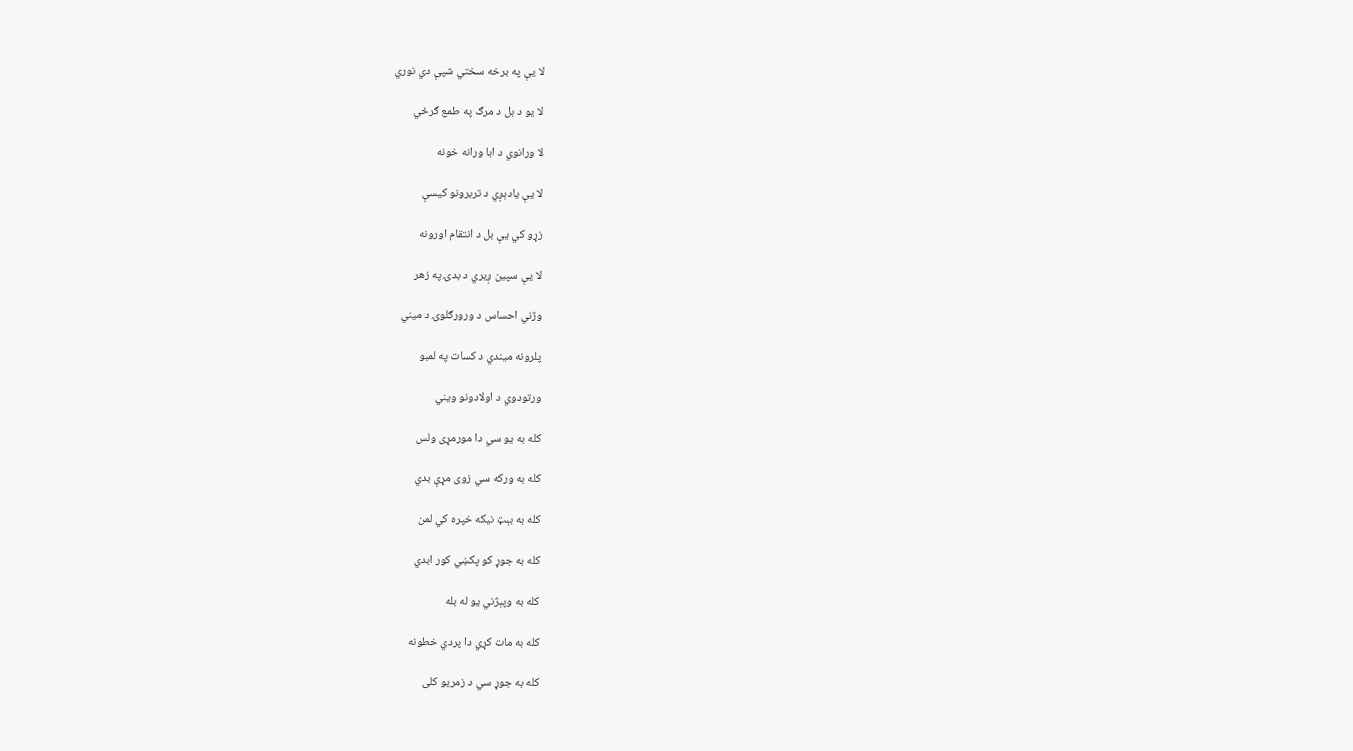لا يې په برخه سختي شپې دي نوري

لا يو د بل د مرګ په طمع ګرځي

لا ورانوي د ابا ورانه خونه

لا يې يادېږي د تربرونو کيسې

زړو کي يې بل د انتقام اورونه

لا يې سپين ږيري د بدۍ په زهر

وژني احساس د ورورګلوۍ د ميني

پلرونه ميندي د کسات په لمبو

ورتودوي د اولادونو ويني

کله به يو سي دا مورمړی ولس

کله به ورکه سي زوی مړې بدي

کله به بېټ نيکه خپره کي لمن

کله به جوړ کو پکښي کور ابدي

کله به وپېژني يو له بله

کله به مات کړي دا پردي خطونه

کله به جوړ سي د زمريو کلی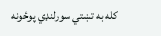کله به تښتي سورلنډي پوځونه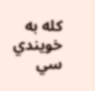کله به خويندي سي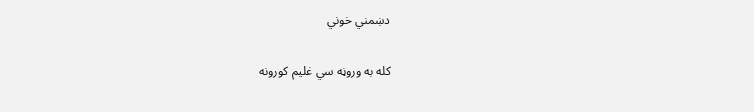دښمني خوني

کله به وروڼه سي غليم کورونه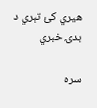هيري کئ تېري د بدۍ خبري

سره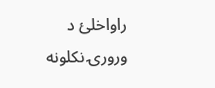راواخلئ د ورورۍ نکلونه